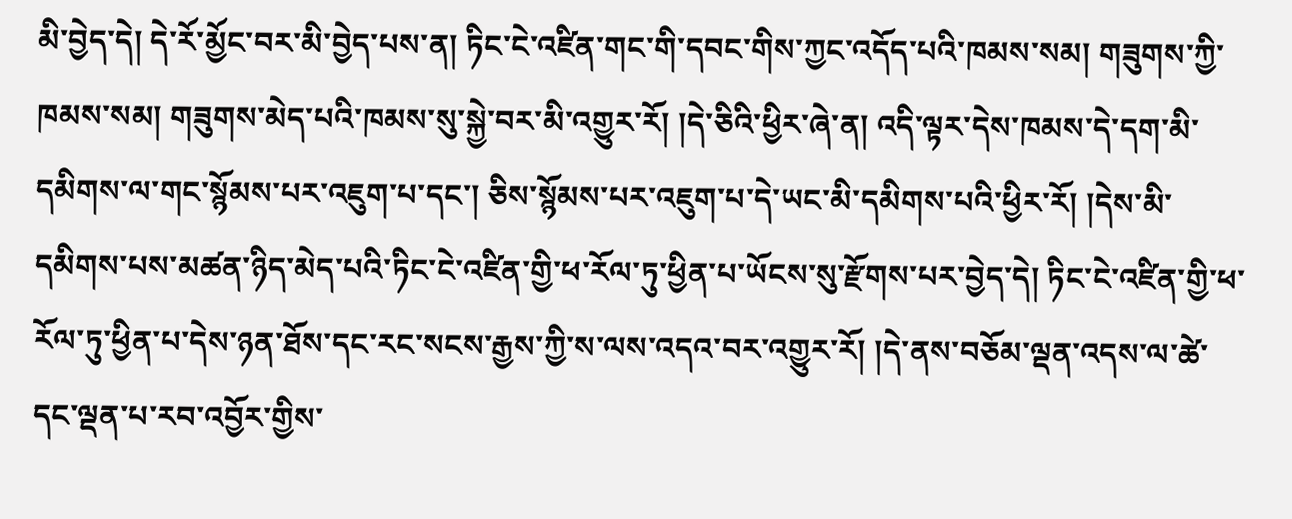མི་བྱེད་དེ། དེ་རོ་མྱོང་བར་མི་བྱེད་པས་ན། ཏིང་ངེ་འཛིན་གང་གི་དབང་གིས་ཀྱང་འདོད་པའི་ཁམས་སམ། གཟུགས་ཀྱི་ཁམས་སམ། གཟུགས་མེད་པའི་ཁམས་སུ་སྐྱེ་བར་མི་འགྱུར་རོ། །དེ་ཅིའི་ཕྱིར་ཞེ་ན། འདི་ལྟར་དེས་ཁམས་དེ་དག་མི་དམིགས་ལ་གང་སྙོམས་པར་འཇུག་པ་དང་། ཅིས་སྙོམས་པར་འཇུག་པ་དེ་ཡང་མི་དམིགས་པའི་ཕྱིར་རོ། །དེས་མི་དམིགས་པས་མཚན་ཉིད་མེད་པའི་ཏིང་ངེ་འཛིན་གྱི་ཕ་རོལ་ཏུ་ཕྱིན་པ་ཡོངས་སུ་རྫོགས་པར་བྱེད་དེ། ཏིང་ངེ་འཛིན་གྱི་ཕ་རོལ་ཏུ་ཕྱིན་པ་དེས་ཉན་ཐོས་དང་རང་སངས་རྒྱས་ཀྱི་ས་ལས་འདའ་བར་འགྱུར་རོ། །དེ་ནས་བཅོམ་ལྡན་འདས་ལ་ཚེ་དང་ལྡན་པ་རབ་འབྱོར་གྱིས་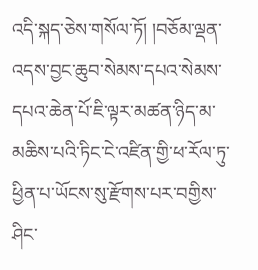འདི་སྐད་ཅེས་གསོལ་ཏོ། །བཅོམ་ལྡན་འདས་བྱང་ཆུབ་སེམས་དཔའ་སེམས་དཔའ་ཆེན་པོ་ཇི་ལྟར་མཚན་ཉིད་མ་མཆིས་པའི་ཏིང་ངེ་འཛིན་གྱི་ཕ་རོལ་ཏུ་ཕྱིན་པ་ཡོངས་སུ་རྫོགས་པར་བགྱིས་ཤིང་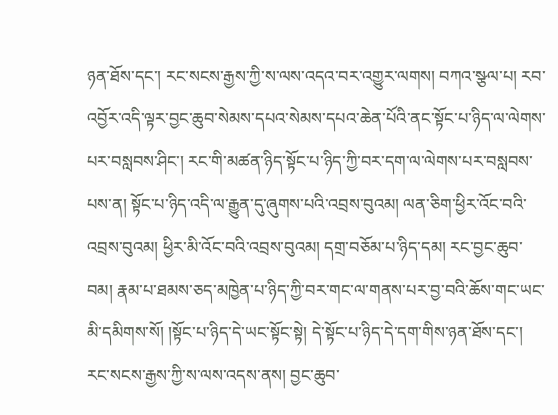ཉན་ཐོས་དང་། རང་སངས་རྒྱས་ཀྱི་ས་ལས་འདའ་བར་འགྱུར་ལགས། བཀའ་སྩལ་པ། རབ་འབྱོར་འདི་ལྟར་བྱང་ཆུབ་སེམས་དཔའ་སེམས་དཔའ་ཆེན་པོའི་ནང་སྟོང་པ་ཉིད་ལ་ལེགས་པར་བསླབས་ཤིང་། རང་གི་མཚན་ཉིད་སྟོང་པ་ཉིད་ཀྱི་བར་དག་ལ་ལེགས་པར་བསླབས་པས་ན། སྟོང་པ་ཉིད་འདི་ལ་རྒྱུན་དུ་ཞུགས་པའི་འབྲས་བུའམ། ལན་ཅིག་ཕྱིར་འོང་བའི་འབྲས་བུའམ། ཕྱིར་མི་འོང་བའི་འབྲས་བུའམ། དགྲ་བཅོམ་པ་ཉིད་དམ། རང་བྱང་ཆུབ་བམ། རྣམ་པ་ཐམས་ཅད་མཁྱེན་པ་ཉིད་ཀྱི་བར་གང་ལ་གནས་པར་བྱ་བའི་ཆོས་གང་ཡང་མི་དམིགས་སོ། །སྟོང་པ་ཉིད་དེ་ཡང་སྟོང་སྟེ། དེ་སྟོང་པ་ཉིད་དེ་དག་གིས་ཉན་ཐོས་དང་། རང་སངས་རྒྱས་ཀྱི་ས་ལས་འདས་ནས། བྱང་ཆུབ་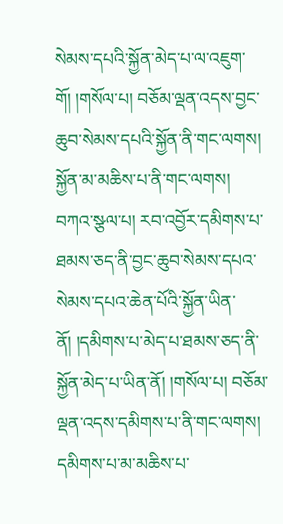སེམས་དཔའི་སྐྱོན་མེད་པ་ལ་འཇུག་གོ། །གསོལ་པ། བཅོམ་ལྡན་འདས་བྱང་ཆུབ་སེམས་དཔའི་སྐྱོན་ནི་གང་ལགས། སྐྱོན་མ་མཆིས་པ་ནི་གང་ལགས། བཀའ་སྩལ་པ། རབ་འབྱོར་དམིགས་པ་ཐམས་ཅད་ནི་བྱང་ཆུབ་སེམས་དཔའ་སེམས་དཔའ་ཆེན་པོའི་སྐྱོན་ཡིན་ནོ། །དམིགས་པ་མེད་པ་ཐམས་ཅད་ནི་སྐྱོན་མེད་པ་ཡིན་ནོ། །གསོལ་པ། བཅོམ་ལྡན་འདས་དམིགས་པ་ནི་གང་ལགས། དམིགས་པ་མ་མཆིས་པ་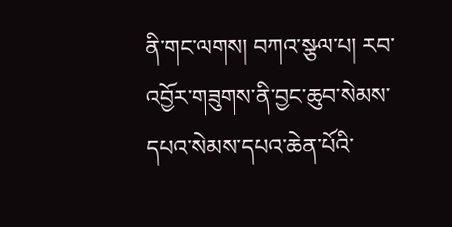ནི་གང་ལགས། བཀའ་སྩལ་པ། རབ་འབྱོར་གཟུགས་ནི་བྱང་ཆུབ་སེམས་དཔའ་སེམས་དཔའ་ཆེན་པོའི་